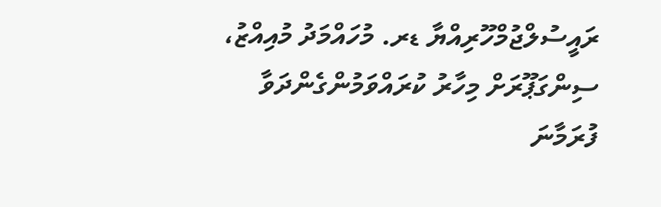ރައީސުލްޖުމްހޫރިއްޔާ ޑރ. މުހައްމަދު މުއިއްޒު، ސިންގަޕޫރަށް މިހާރު ކުރައްވަމުންގެންދަވާ ފުރަމާނަ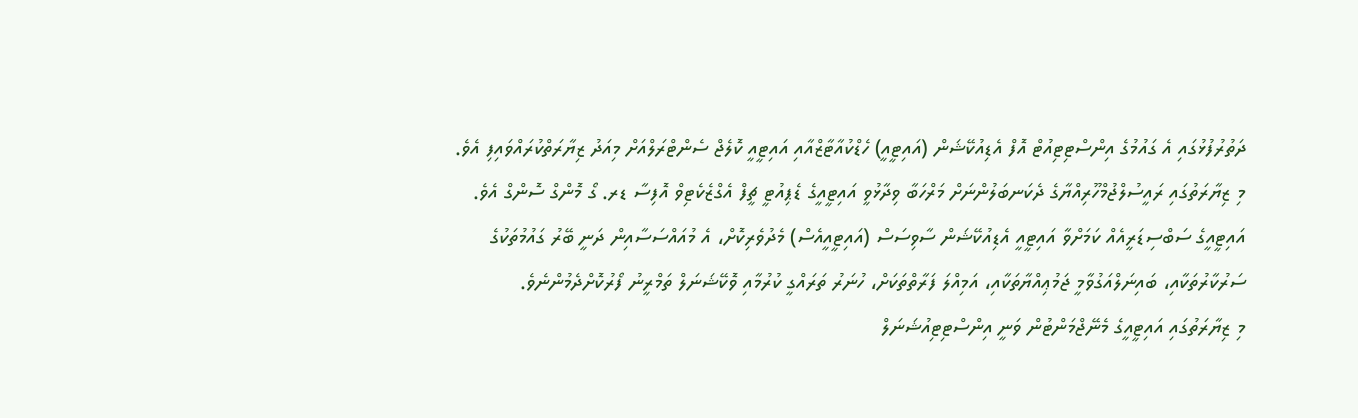ދަތުރުފުޅުގައި އެ ގައުމުގެ އިންސްޓިޓިއުޓް އޮފް އެޑިއުކޭޝަން (އައިޓީއީ) ހެޑްކުއާޓާޒްއާއި އައިޓީއީ ކޮލެޖް ސެންޓްރަލްއަށް މިއަދު ޒިޔާރަތްކުރައްވައިފި އެވެ.
މި ޒިޔާރަތުގައި ރައީސުލްޖުމްހޫރިއްޔާގެ ދެކަނބަލުންނަށް މަރްހަބާ ވިދާޅުވީ އައިޓީއީގެ ޑެޕިއުޓީ ޗީފް އެގްޒެކެޓިވް އޮފިސާ ޑރ. ގޯ މޮންގް ސޮންގް އެވެ.
އައިޓީއީގެ ސަބްސިޑަރީއެއް ކަމަށްވާ އައިޓީއީ އެޑިއުކޭޝަން ސާވިސަސް (އައިޓީއީއެސް) މެދުވެރިކޮށް، އެ މުއައްސަސާއިން ދަނީ ބޭރު ގައުމުތަކުގެ ސަރުކާރުތަކާއި، ބައިނަލްއަގުވާމީ ޖަމުޢިއްޔާތަކާއި، އަމިއްލަ ފަރާތްތަކަށް، ހުނަރު ތަރައްގީ ކުރުމާއި ވޮކޭޝަނަލް ތަމްރީނު ފޯރުކޮށްދެމުންނެވެ.
މި ޒިޔާރަތުގައި އައިޓީއީގެ މެނޭޖްމަންޓުން ވަނީ އިންސްޓިޓިއުޝަނަލް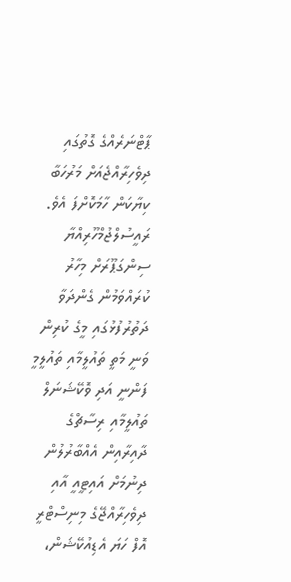ޕާޓްނަރެއްގެ ގޮތުގައި ދިވެހިރާއްޖެއަށް މަރުހަބާ ކިޔާކަން ހާމަކޮށްފަ އެވެ.
ރައީސުލްޖުމްހޫރިއްޔާ ސިންގަޕޫރަށް މިހާރު ކުރައްވަމުން ގެންދަވާ ދަތުރުފުޅުގައި މީގެ ކުރިން ވަނީ މަތީ ތައުލީމާއި ތައުލީމީ ފަންނީ އަދި ވޮކޭޝަނަލް ތައުލީމާއި ރިސާޗްގެ ދާއިރާއިން އެއްބާރުލުން ދިނުމަށް އައިޓީއީ އާއި ދިވެހިރާއްޖޭގެ މިނިސްޓްރީ އޮފް ހަޔަ އެޑިއުކޭޝަން،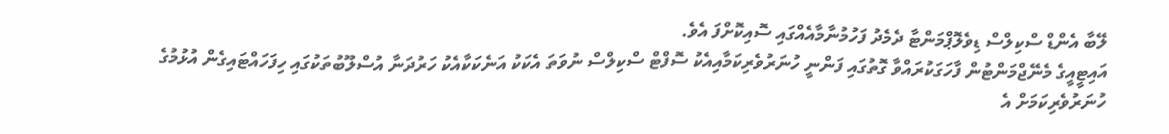ލޭބާ އެންޑް ސްކިލްސް ޑިވެލޮޕްމަންޓާ ދެމެދު ފަހުމުނާމާއެއްގައި ސޮއިކޮށްފަ އެވެ.
އައިޓީއީގެ މެނޭޖްމަންޓުން ފާހަގަކުރައްވާ ގޮތުގައި ފަންނީ ހުނަރުވެރިކަމާއިއެކު ސޮފްޓް ސްކިލްސް ނުވަތަ އެކަކު އަނެކަކާއެކު ހަރުދަނާ އުސްލޫބުތަކުގައި ހިފަހައްޓައިގެން އުޅުމުގެ ހުނަރުވެރިކަމަށް އެ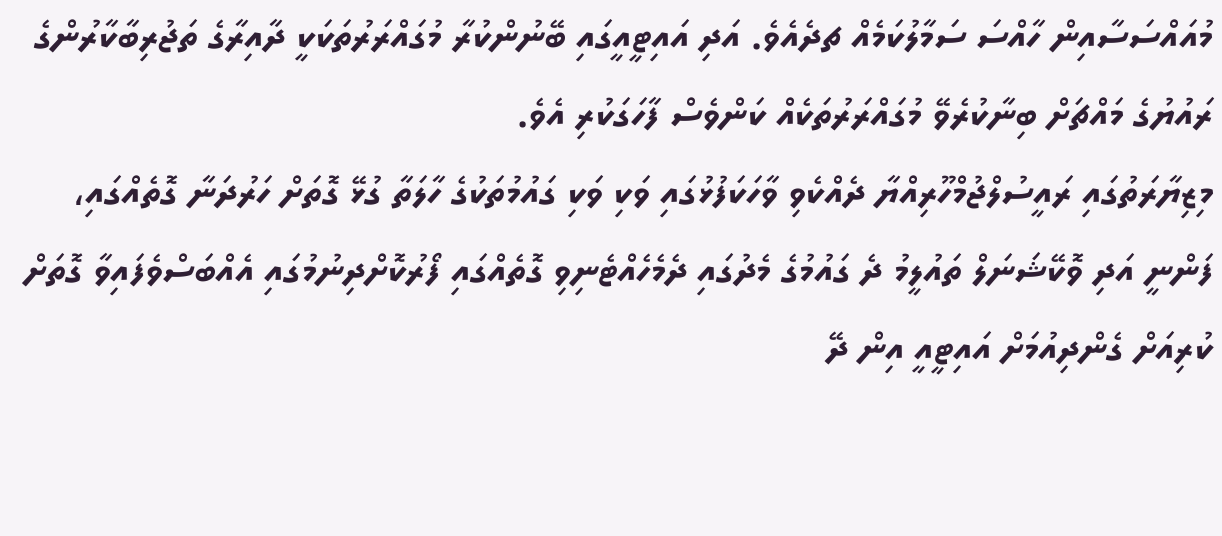މުއައްސަސާއިން ހާއްސަ ސަމާލުކަމެއް ޗދެއެވެ. އަދި އައިޓީއީގައި ބޭނުންކުރާ މުގައްރަރުތަކަކީ ދާއިރާގެ ތަޖުރިބާކާރުންގެ ރައުޔުގެ މައްޗަށް ބިނާކުރެވޭ މުގައްރަރުތަކެއް ކަންވެސް ފާހަގަކުރި އެވެ.
މިޒިޔާރަތުގައި ރައީސުލްޖުމްހޫރިއްޔާ ދެއްކެވި ވާހަކަފުޅުގައި ވަކި ވަކި ގައުމުތަކުގެ ހާލަތާ ގުޅޭ ގޮތަށް ހަރުދަނާ ގޮތެއްގައި، ފަންނީ އަދި ވޮކޭޝަނަލް ތައުލީމު ދެ ގައުމުގެ މެދުގައި ދެމެހެއްޓެނިވި ގޮތެއްގައި ފޯރުކޮށްދިނުމުގައި އެއްބަސްވެފައިވާ ގޮތަށް ކުރިއަށް ގެންދިއުމަށް އައިޓީއީ އިން ދޭ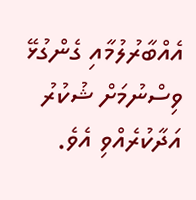އެއްބާރުލުމާއި ގެންގުޅޭ ވިސްނުމަށް ޝުކުރު އަދާކުރެއްވި އެވެ.